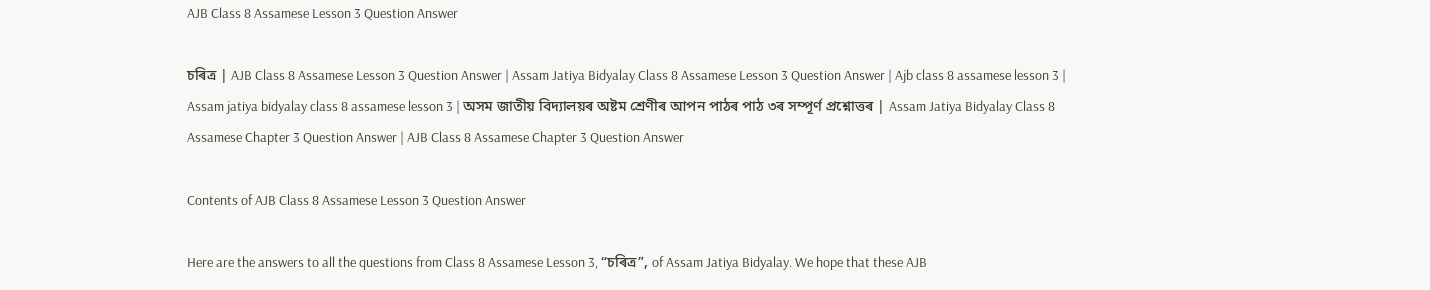AJB Class 8 Assamese Lesson 3 Question Answer

চৰিত্ৰ | AJB Class 8 Assamese Lesson 3 Question Answer | Assam Jatiya Bidyalay Class 8 Assamese Lesson 3 Question Answer | Ajb class 8 assamese lesson 3 | Assam jatiya bidyalay class 8 assamese lesson 3 | অসম জাতীয় বিদ্যালয়ৰ অষ্টম শ্ৰেণীৰ আপন পাঠৰ পাঠ ৩ৰ সম্পূৰ্ণ প্ৰশ্নোত্তৰ | Assam Jatiya Bidyalay Class 8 Assamese Chapter 3 Question Answer | AJB Class 8 Assamese Chapter 3 Question Answer

Contents of AJB Class 8 Assamese Lesson 3 Question Answer

Here are the answers to all the questions from Class 8 Assamese Lesson 3, “চৰিত্ৰ”, of Assam Jatiya Bidyalay. We hope that these AJB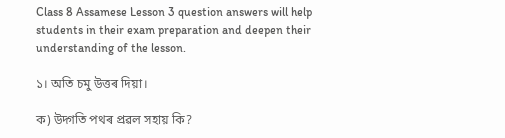Class 8 Assamese Lesson 3 question answers will help students in their exam preparation and deepen their understanding of the lesson.

১। অতি চমু উত্তৰ দিয়া।

ক) উদ্গতি পথৰ প্ৰৱল সহায় কি?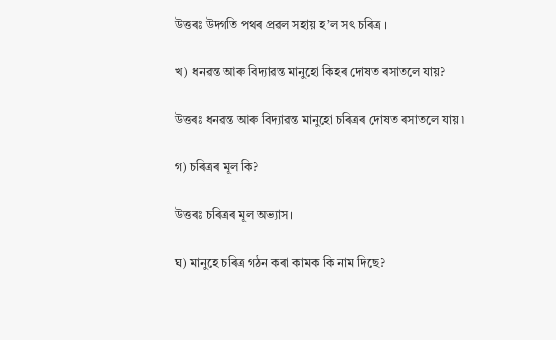উত্তৰঃ উদ্গতি পথৰ প্ৰৱল সহায় হ’ল সৎ চৰিত্ৰ ।

খ) ধনৱন্ত আৰু বিদ্যাৱন্ত মানুহো কিহৰ দোষত ৰসাতলে যায়?

উত্তৰঃ ধনৱন্ত আৰু বিদ্যাৱন্ত মানুহো চৰিত্ৰৰ দোষত ৰসাতলে যায় ৷

গ) চৰিত্ৰৰ মূল কি?

উত্তৰঃ চৰিত্ৰৰ মূল অভ্যাস।

ঘ) মানুহে চৰিত্ৰ গঠন কৰা কামক কি নাম দিছে?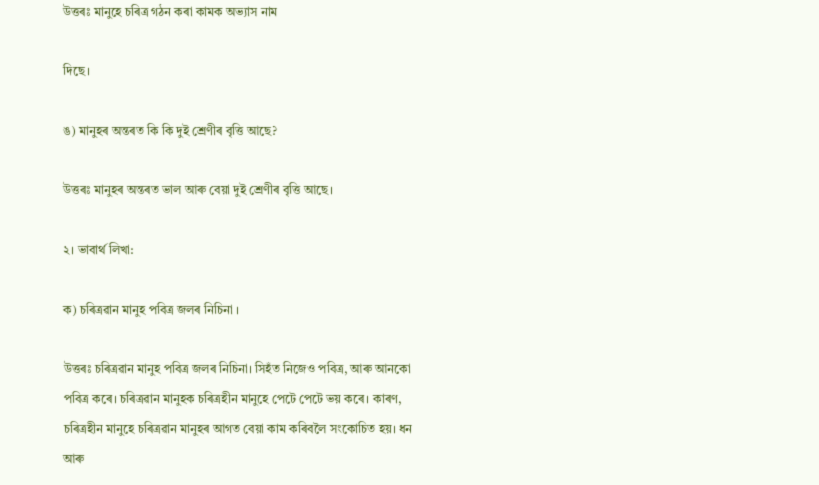উত্তৰঃ মানুহে চৰিত্ৰ গঠন কৰা কামক অভ্যাস নাম

দিছে।

ঙ) মানুহৰ অন্তৰত কি কি দুই শ্ৰেণীৰ বৃত্তি আছে?

উত্তৰঃ মানুহৰ অন্তৰত ভাল আৰু বেয়া দুই শ্ৰেণীৰ বৃত্তি আছে।

২। ভাবার্থ লিখা:

ক) চৰিত্ৰৱান মানুহ পবিত্ৰ জলৰ নিচিনা ।

উত্তৰঃ চৰিত্ৰৱান মানুহ পবিত্ৰ জলৰ নিচিনা। সিহঁত নিজেও পবিত্ৰ, আৰু আনকো পবিত্ৰ কৰে। চৰিত্ৰৱান মানুহক চৰিত্রহীন মানুহে পেটে পেটে ভয় কৰে। কাৰণ, চৰিত্রহীন মানুহে চৰিত্ৰৱান মানুহৰ আগত বেয়া কাম কৰিবলৈ সংকোচিত হয়। ধন আৰু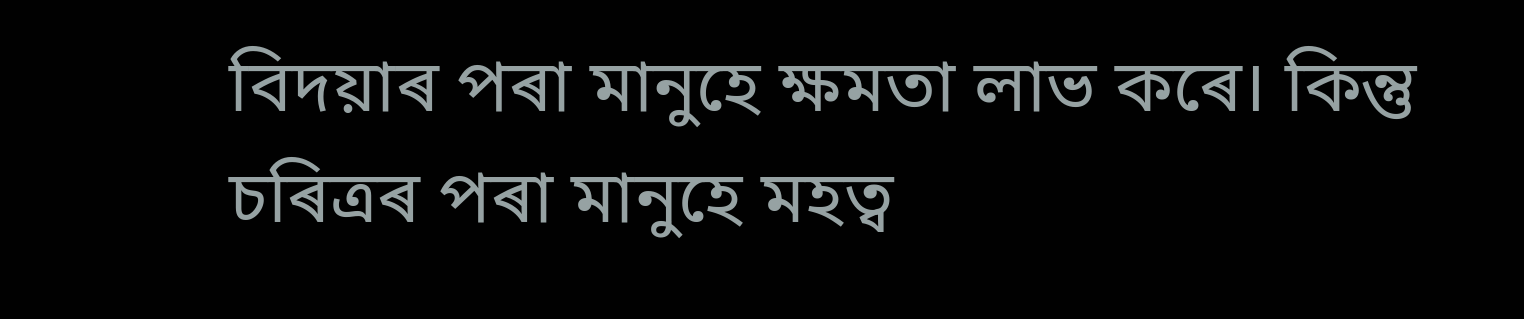বিদয়াৰ পৰা মানুহে ক্ষমতা লাভ কৰে। কিন্তু চৰিত্ৰৰ পৰা মানুহে মহত্ব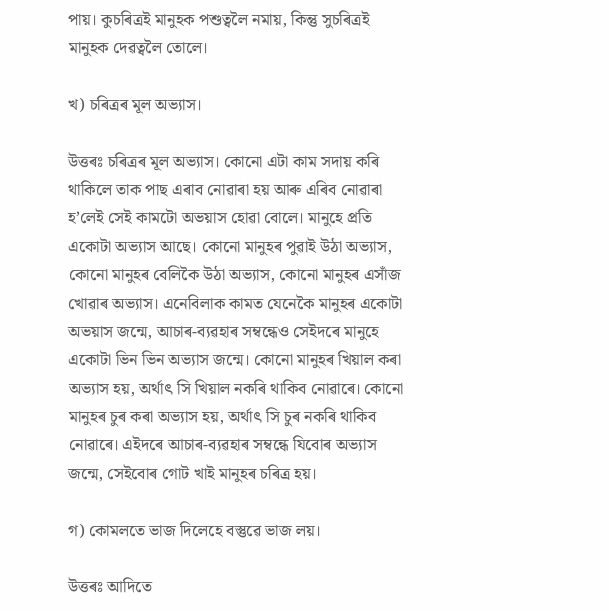পায়। কুচৰিত্ৰই মানুহক পশুত্বলৈ নমায়, কিন্তু সুচৰিত্ৰই মানুহক দেৱত্বলৈ তোলে।

খ) চৰিত্ৰৰ মূল অভ্যাস।

উত্তৰঃ চৰিত্ৰৰ মূল অভ্যাস। কোনো এটা কাম সদায় কৰি থাকিলে তাক পাছ এৰাব নোৱাৰা হয় আৰু এৰিব নোৱাৰা হ’লেই সেই কামটো অভয়াস হোৱা বোলে। মানুহে প্ৰতি একোটা অভ্যাস আছে। কোনো মানুহৰ পুৱাই উঠা অভ্যাস, কোনো মানুহৰ বেলিকৈ উঠা অভ্যাস, কোনো মানুহৰ এসাঁজ খোৱাৰ অভ্যাস। এনেবিলাক কামত যেনেকৈ মানুহৰ একোটা অভয়াস জন্মে, আচাৰ-ব্যৱহাৰ সম্বন্ধেও সেইদৰে মানুহে একোটা ভিন ভিন অভ্যাস জন্মে। কোনো মানুহৰ খিয়াল কৰা অভ্যাস হয়, অর্থাৎ সি খিয়াল নকৰি থাকিব নোৱাৰে। কোনো মানুহৰ চুৰ কৰা অভ্যাস হয়, অর্থাৎ সি চুৰ নকৰি থাকিব নোৱাৰে। এইদৰে আচাৰ-ব্যৱহাৰ সম্বন্ধে যিবোৰ অভ্যাস জন্মে, সেইবোৰ গোট খাই মানুহৰ চৰিত্ৰ হয়।

গ) কোমলতে ভাজ দিলেহে বস্তুৱে ভাজ লয়।

উত্তৰঃ আদিতে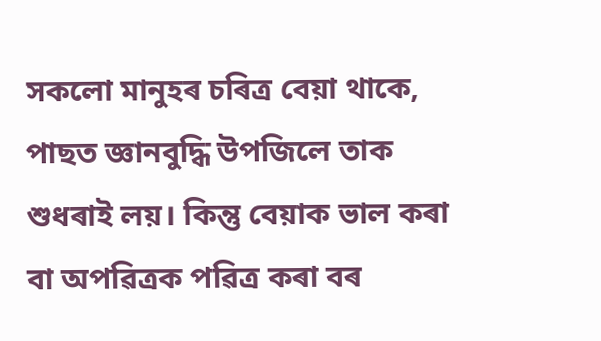সকলো মানুহৰ চৰিত্ৰ বেয়া থাকে, পাছত জ্ঞানবুদ্ধি উপজিলে তাক শুধৰাই লয়। কিন্তু বেয়াক ভাল কৰা বা অপৱিত্ৰক পৱিত্ৰ কৰা বৰ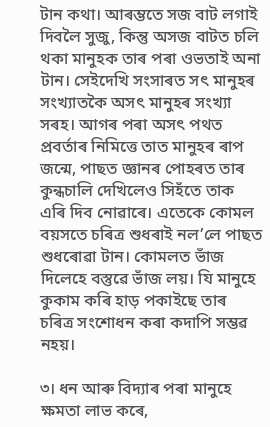টান কথা। আৰম্ভতে সজ বাট লগাই দিবলৈ সুজু, কিন্তু অসজ বাটত চলি থকা মানুহক তাৰ পৰা ওভতাই অনা টান। সেইদেখি সংসাৰত সৎ মানুহৰ সংখ্যাতকৈ অসৎ মানুহৰ সংখ্যা সৰহ। আগৰ পৰা অসৎ পথত প্ৰবৰ্তাৰ নিমিত্তে তাত মানুহৰ ৰাপ জন্মে, পাছত জ্ঞানৰ পোহৰত তাৰ কুন্ধচালি দেখিলেও সিহঁতে তাক এৰি দিব নোৱাৰে। এতেকে কোমল বয়সতে চৰিত্ৰ শুধৰাই নল’লে পাছত শুধৰোৱা টান। কোমলত ভাঁজ দিলেহে বস্তুৱে ভাঁজ লয়। যি মানুহে কুকাম কৰি হাড় পকাইছে তাৰ চৰিত্ৰ সংশোধন কৰা কদাপি সম্ভৱ নহয়।

৩। ধন আৰু বিদ্যাৰ পৰা মানুহে ক্ষমতা লাভ কৰে,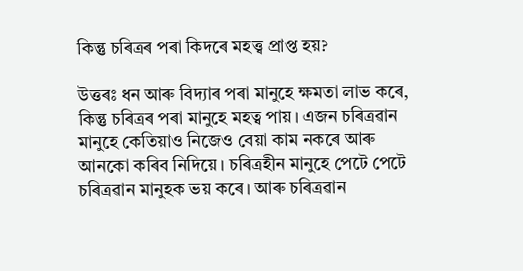কিন্তু চৰিত্ৰৰ পৰা কিদৰে মহত্ত্ব প্রাপ্ত হয়?

উত্তৰঃ ধন আৰু বিদ্যাৰ পৰা মানুহে ক্ষমতা লাভ কৰে, কিন্তু চৰিত্ৰৰ পৰা মানুহে মহত্ব পায়। এজন চৰিত্ৰৱান মানুহে কেতিয়াও নিজেও বেয়া কাম নকৰে আৰু আনকো কৰিব নিদিয়ে। চৰিত্রহীন মানুহে পেটে পেটে চৰিত্ৰৱান মানুহক ভয় কৰে। আৰু চৰিত্ৰৱান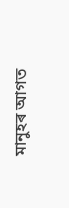মানুহৰ আগত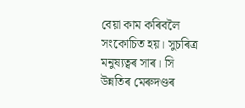বেয়া কাম কৰিবলৈ সংকোচিত হয়। সুচৰিত্ৰ মনুষ্যত্বৰ সাৰ। সি উন্নতিৰ মেৰুদণ্ডৰ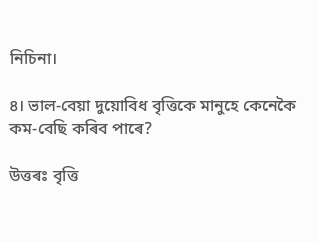নিচিনা।

৪। ভাল-বেয়া দুয়োবিধ বৃত্তিকে মানুহে কেনেকৈ কম-বেছি কৰিব পাৰে?

উত্তৰঃ বৃত্তি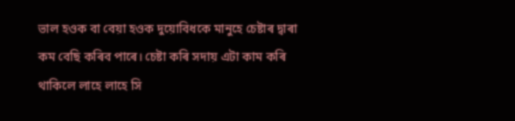ভাল হওক বা বেয়া হওক দুয়োবিধকে মানুহে চেষ্টাৰ দ্বাৰা কম বেছি কৰিব পাৰে। চেষ্টা কৰি সদায় এটা কাম কৰি থাকিলে লাহে লাহে সি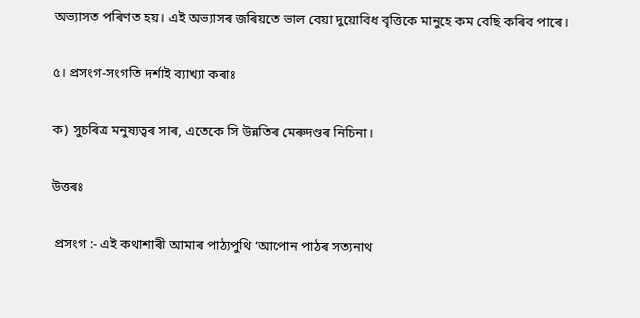অভ্যাসত পৰিণত হয়। এই অভ্যাসৰ জৰিয়তে ভাল বেয়া দুয়োবিধ বৃত্তিকে মানুহে কম বেছি কৰিব পাৰে।

৫। প্রসংগ-সংগতি দৰ্শাই ব্যাখ্যা কৰাঃ

ক) সুচৰিত্ৰ মনুষ্যত্বৰ সাৰ, এতেকে সি উন্নতিৰ মেৰুদণ্ডৰ নিচিনা।

উত্তৰঃ

 প্ৰসংগ :- এই কথাশাৰী আমাৰ পাঠ্যপুথি ‘আপোন পাঠৰ সত্যনাথ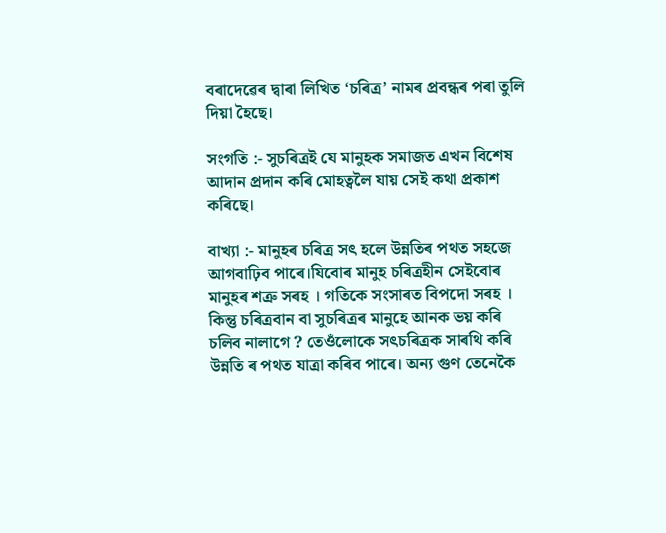বৰাদেৱেৰ দ্বাৰা লিখিত ‘চৰিত্ৰ’ নামৰ প্ৰবন্ধৰ পৰা তুলি দিয়া হৈছে।

সংগতি :- সুচৰিত্ৰই যে মানুহক সমাজত এখন বিশেষ আদান প্রদান কৰি মোহত্বলৈ যায় সেই কথা প্ৰকাশ কৰিছে।

বাখ্যা :- মানুহৰ চৰিত্ৰ সৎ হলে উন্নতিৰ পথত সহজে আগবাঢ়িব পাৰে।যিবোৰ মানুহ চৰিত্রহীন সেইবোৰ মানুহৰ শত্ৰু সৰহ । গতিকে সংসাৰত বিপদো সৰহ । কিন্তু চৰিত্ৰবান বা সুচৰিত্ৰৰ মানুহে আনক ভয় কৰি চলিব নালাগে ? তেওঁলোকে সৎচৰিত্ৰক সাৰথি কৰি উন্নতি ৰ পথত যাত্ৰা কৰিব পাৰে। অন্য গুণ তেনেকৈ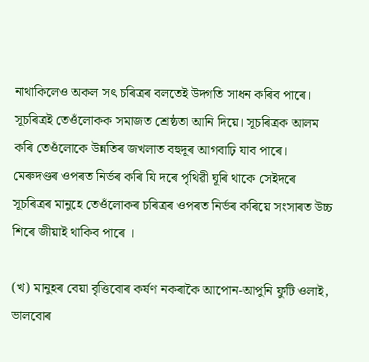নাথাকিলেও অকল সৎ চৰিত্ৰৰ বলতেই উদ্গতি সাধন কৰিব পাৰে। সূচৰিত্ৰই তেওঁলোকক সমাজত শ্রেষ্ঠতা আনি দিয়ে। সূচৰিত্ৰক আলম কৰি তেওঁলোকে উন্নতিৰ জখলাত বহুদূৰ আগবাঢ়ি যাব পাৰে। মেৰুদণ্ডৰ ওপৰত নিৰ্ভৰ কৰি যি দৰে পৃথিৱী ঘূৰি থাকে সেইদৰে সূচৰিত্ৰৰ মানুহে তেওঁলোকৰ চৰিত্ৰৰ ওপৰত নিৰ্ভৰ কৰিয়ে সংসাৰত উচ্চ শিৰে জীয়াই থাকিব পাৰে ।

(খ) মানুহৰ বেয়া বৃত্তিবোৰ কৰ্ষণ নকৰাকৈ আপোন-আপুনি ফুটি ওলাই, ভালবোৰ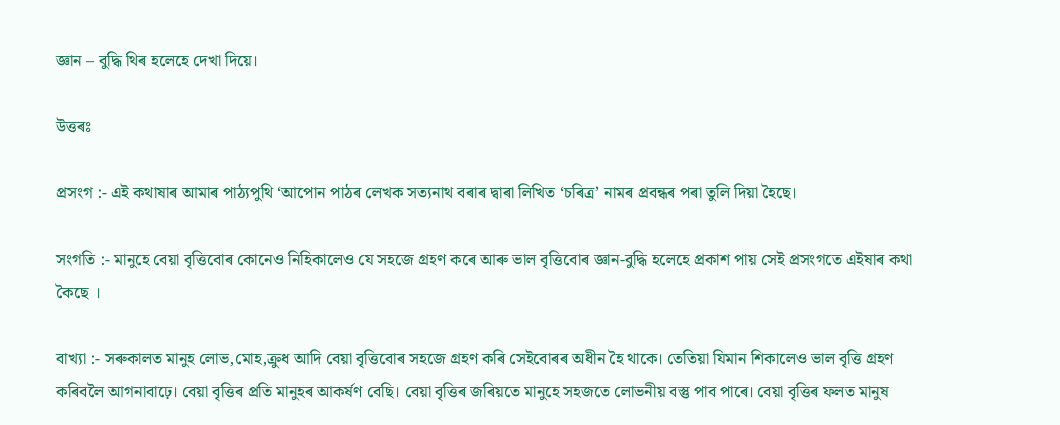জ্ঞান – বুদ্ধি থিৰ হলেহে দেখা দিয়ে।

উত্তৰঃ

প্ৰসংগ :- এই কথাষাৰ আমাৰ পাঠ্যপুথি ‘আপোন পাঠৰ লেখক সত্যনাথ বৰাৰ দ্বাৰা লিখিত ‘চৰিত্ৰ’ নামৰ প্ৰবন্ধৰ পৰা তুলি দিয়া হৈছে।

সংগতি :- মানুহে বেয়া বৃত্তিবোৰ কোনেও নিহিকালেও যে সহজে গ্ৰহণ কৰে আৰু ভাল বৃত্তিবোৰ জ্ঞান-বুদ্ধি হলেহে প্রকাশ পায় সেই প্ৰসংগতে এইষাৰ কথা কৈছে ।

বাখ্যা :- সৰুকালত মানুহ লোভ,মোহ,ক্রুধ আদি বেয়া বৃত্তিবোৰ সহজে গ্ৰহণ কৰি সেইবোৰৰ অধীন হৈ থাকে। তেতিয়া যিমান শিকালেও ভাল বৃত্তি গ্ৰহণ কৰিবলৈ আগনাবাঢ়ে। বেয়া বৃত্তিৰ প্ৰতি মানুহৰ আকৰ্ষণ বেছি। বেয়া বৃত্তিৰ জৰিয়তে মানুহে সহজতে লোভনীয় বস্তু পাব পাৰে। বেয়া বৃত্তিৰ ফলত মানুষ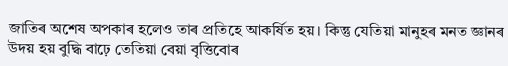জাতিৰ অশেষ অপকাৰ হলেও তাৰ প্ৰতিহে আকৰ্ষিত হয়। কিন্তু যেতিয়া মানুহৰ মনত জ্ঞানৰ উদয় হয় বুদ্ধি বাঢ়ে তেতিয়া বেয়া বৃত্তিবোৰ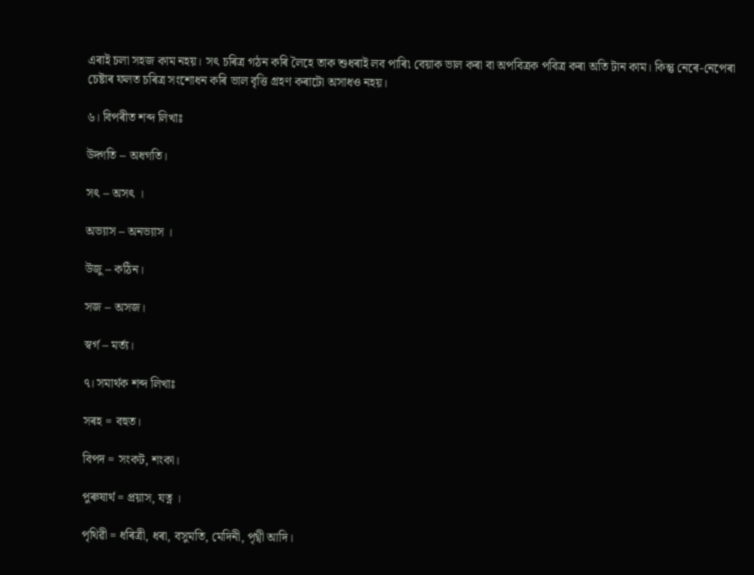এৰাই চলা সহজ কাম নহয়। সৎ চৰিত্ৰ গঠন কৰি লৈহে তাক শুধৰাই লব পাৰি৷ বেয়াক ভাল কৰা বা অপবিত্রক পবিত্ৰ কৰা অতি টান কাম। কিন্তু নেৰে-নেপেৰা চেষ্টাৰ ফলত চৰিত্ৰ সংশোধন কৰি ভাল বৃত্তি গ্ৰহণ কৰাটো অসাধও নহয়।

৬। বিপৰীত শব্দ লিখাঃ

উদ্গতি – অধগতি।

সৎ – অসৎ ।

অভ্যাস – অনভ্যাস ।

উজু – কঠিন।

সজ – অসজ।

স্বৰ্গ – মর্ত্য।

৭। সমার্থক শব্দ লিখাঃ

সৰহ = বহুত।

বিপদ = সংকট, শংকা।

পুৰুষাৰ্থ = প্রয়াস, যত্ন ।

পৃথিৱী = ধৰিত্ৰী, ধৰা, বসুমতি, মেদিনী, পৃথ্বী আদি।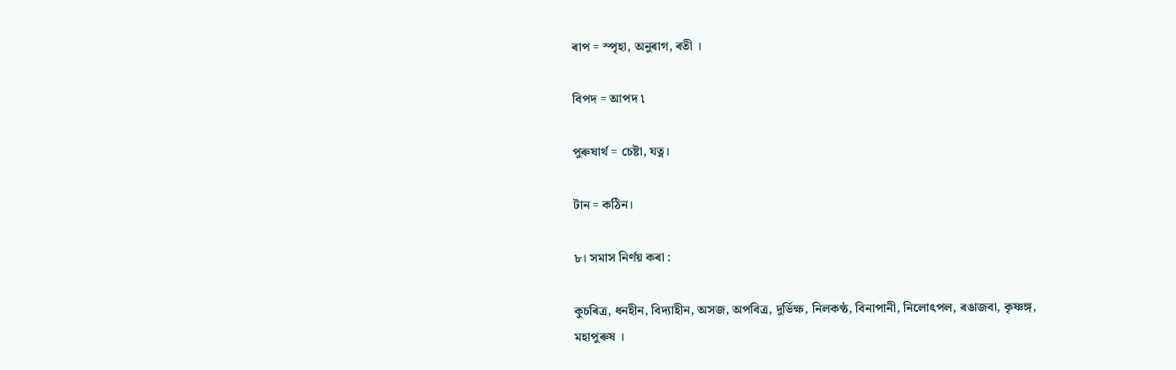ৰাপ = স্পৃহা, অনুৰাগ, ৰতী ।

বিপদ = আপদ ৷

পুৰুষাৰ্থ = চেষ্টা, যত্ন।

টান = কঠিন।

৮। সমাস নির্ণয় কৰা :

কুচৰিত্ৰ, ধনহীন, বিদ্যাহীন, অসজ, অপবিত্ৰ, দুর্ভিক্ষ, নিলকণ্ঠ, বিনাপানী, নিলোৎপল, ৰঙাজবা, কৃষ্ণঙ্গ, মহাপুৰুষ ।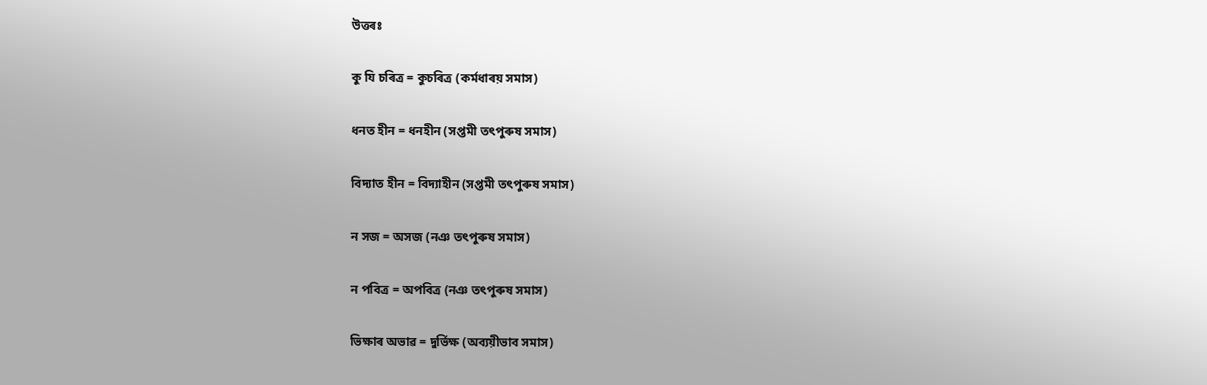উত্তৰঃ

কু যি চৰিত্ৰ = কুচৰিত্ৰ (কর্মধাৰয় সমাস)

ধনত হীন = ধনহীন (সপ্তমী তৎপুৰুষ সমাস)

বিদ্যাত হীন = বিদ্যাহীন (সপ্তমী তৎপুৰুষ সমাস)

ন সজ = অসজ (নঞ তৎপুৰুষ সমাস)

ন পবিত্র = অপবিত্র (নঞ তৎপুৰুষ সমাস)

ভিক্ষাৰ অভাৱ = দুর্ভিক্ষ (অব্যয়ীভাব সমাস)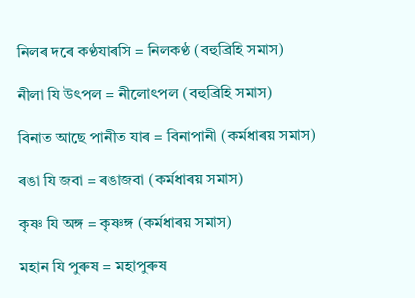নিলৰ দৰে কণ্ঠযাৰসি = নিলকণ্ঠ (বহুব্রিহি সমাস)

নীলা যি উৎপল = নীলোৎপল (বহুব্রিহি সমাস)

বিনাত আছে পানীত যাৰ = বিনাপানী (কর্মধাৰয় সমাস)

ৰঙা যি জবা = ৰঙাজবা (কর্মধাৰয় সমাস)

কৃষ্ণ যি অঙ্গ = কৃষ্ণঙ্গ (কর্মধাৰয় সমাস)

মহান যি পুৰুষ = মহাপুৰুষ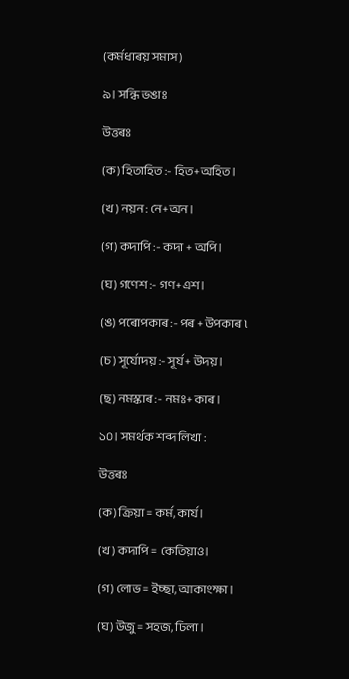(কৰ্মধাৰয় সমাস)

৯। সন্ধি ভঙাঃ

উত্তৰঃ

(ক) হিতাহিত :- হিত+অহিত।

(খ) নয়ন : নে+অন।

(গ) কদাপি :- কদা + অপি।

(ঘ) গণেশ :- গণ+এশ।

(ঙ) পৰোপকাৰ :- পৰ + উপকাৰ ৷

(চ) সূর্যোদয় :- সূর্য + উদয়।

(ছ) নমস্কাৰ :- নমঃ+ কাৰ।

১০। সমর্থক শব্দ লিখা :

উত্তৰঃ

(ক) ক্ৰিয়া = কৰ্ম, কাৰ্য।

(খ) কদাপি = কেতিয়াও।

(গ) লোভ = ইচ্ছা, আকাংক্ষা।

(ঘ) উজু = সহজ, ঢিলা।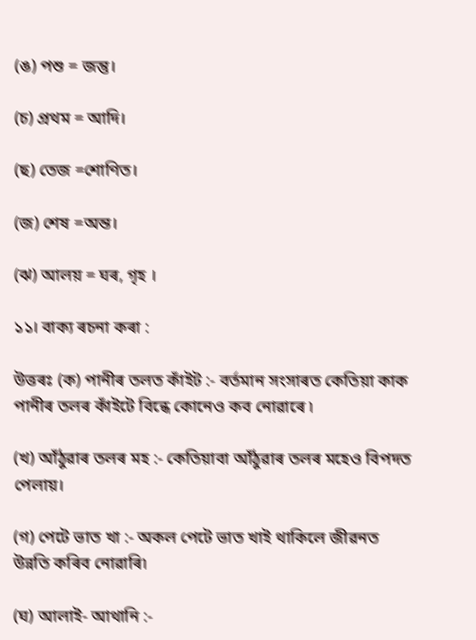(ঙ) পশু = জন্তু।

(চ) প্রথম = আদি।

(ছ) তেজ =শোণিত।

(জ) শেষ =অন্ত।

(ঝ) আলয় = ঘৰ, গৃহ ।

১১। বাক্য ৰচনা কৰা :

উত্তৰঃ (ক) পানীৰ তলত কাঁইট :- বর্তমান সংসাৰত কেতিয়া কাক পানীৰ তলৰ কাঁইটে বিন্ধে কোনেও কব নোৱাৰে ৷

(খ) আঁঠুৱাৰ তলৰ মহ :- কেতিয়াবা আঁঠুৱাৰ তলৰ মহেও বিপদত পেলায়।

(গ) পেটে ভাত খা :- অকল পেটে ভাত খাই থাকিলে জীৱনত উন্নতি কৰিব নোৱাৰি৷

(ঘ) আলাই- আথানি :-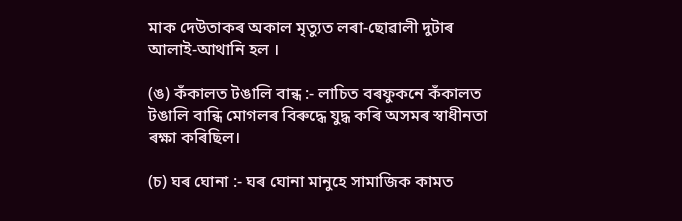মাক দেউতাকৰ অকাল মৃত্যুত লৰা-ছোৱালী দুটাৰ আলাই-আথানি হল ।

(ঙ) কঁকালত টঙালি বান্ধ :- লাচিত বৰফুকনে কঁকালত টঙালি বান্ধি মোগলৰ বিৰুদ্ধে যুদ্ধ কৰি অসমৰ স্বাধীনতা ৰক্ষা কৰিছিল।

(চ) ঘৰ ঘোনা :- ঘৰ ঘোনা মানুহে সামাজিক কামত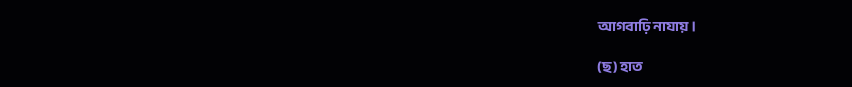আগবাঢ়ি নাযায়।

(ছ) হাত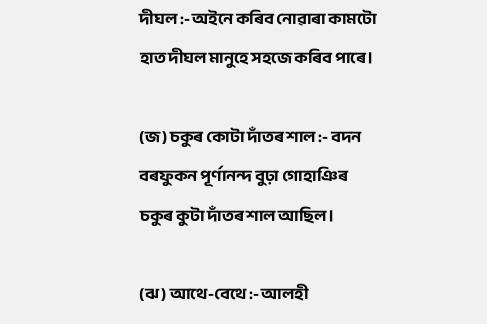দীঘল :- অইনে কৰিব নোৱাৰা কামটো হাত দীঘল মানুহে সহজে কৰিব পাৰে।

(জ) চকুৰ কোটা দাঁতৰ শাল :- বদন বৰফুকন পূৰ্ণানন্দ বুঢ়া গোহাঞিৰ চকুৰ কুটা দাঁতৰ শাল আছিল।

(ঝ) আথে-বেথে :- আলহী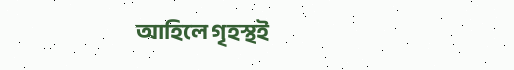আহিলে গৃহস্থই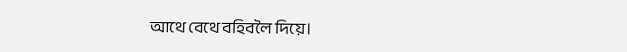আথে বেথে বহিবলৈ দিয়ে।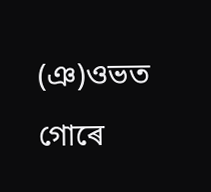(ঞ)ওভত গোৰে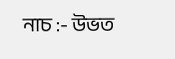নাচ :- উভত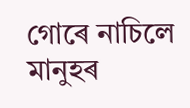গোৰে নাচিলে মানুহৰ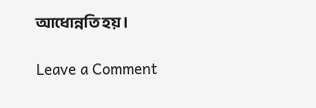আধোন্নতি হয়।

Leave a Comment